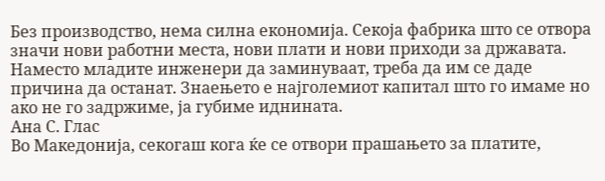Без производство, нема силна економија. Секоја фабрика што се отвора значи нови работни места, нови плати и нови приходи за државата. Наместо младите инженери да заминуваат, треба да им се даде причина да останат. Знаењето е најголемиот капитал што го имаме но ако не го задржиме, ја губиме иднината.
Ана С. Глас
Во Македонија, секогаш кога ќе се отвори прашањето за платите,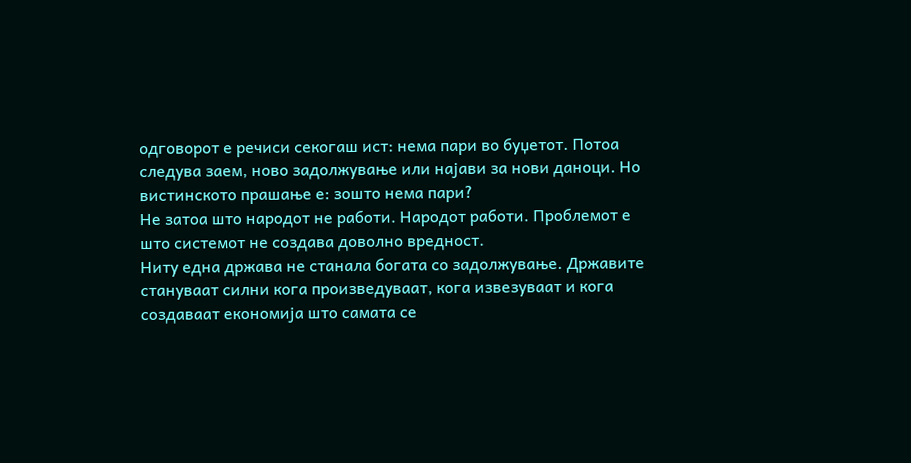одговорот е речиси секогаш ист: нема пари во буџетот. Потоа следува заем, ново задолжување или најави за нови даноци. Но вистинското прашање е: зошто нема пари?
Не затоа што народот не работи. Народот работи. Проблемот е што системот не создава доволно вредност.
Ниту една држава не станала богата со задолжување. Државите стануваат силни кога произведуваат, кога извезуваат и кога создаваат економија што самата се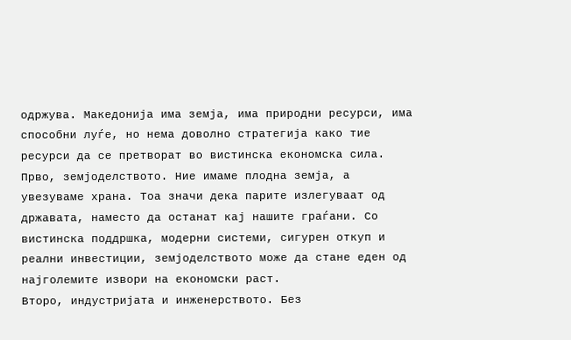одржува. Македонија има земја, има природни ресурси, има способни луѓе, но нема доволно стратегија како тие ресурси да се претворат во вистинска економска сила.
Прво, земјоделството. Ние имаме плодна земја, а увезуваме храна. Тоа значи дека парите излегуваат од државата, наместо да останат кај нашите граѓани. Со вистинска поддршка, модерни системи, сигурен откуп и реални инвестиции, земјоделството може да стане еден од најголемите извори на економски раст.
Второ, индустријата и инженерството. Без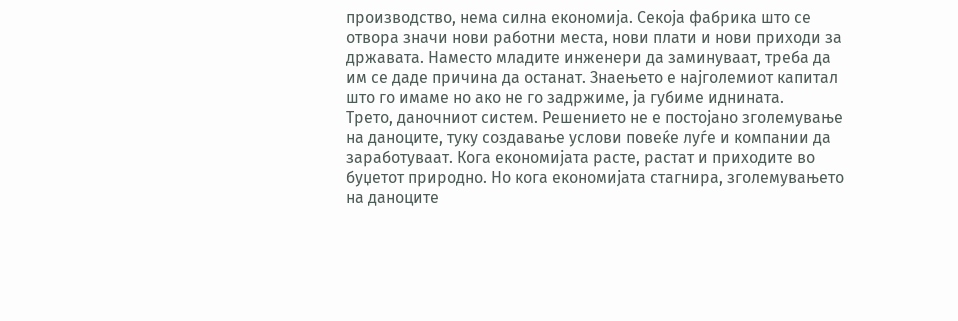производство, нема силна економија. Секоја фабрика што се отвора значи нови работни места, нови плати и нови приходи за државата. Наместо младите инженери да заминуваат, треба да им се даде причина да останат. Знаењето е најголемиот капитал што го имаме но ако не го задржиме, ја губиме иднината.
Трето, даночниот систем. Решението не е постојано зголемување на даноците, туку создавање услови повеќе луѓе и компании да заработуваат. Кога економијата расте, растат и приходите во буџетот природно. Но кога економијата стагнира, зголемувањето на даноците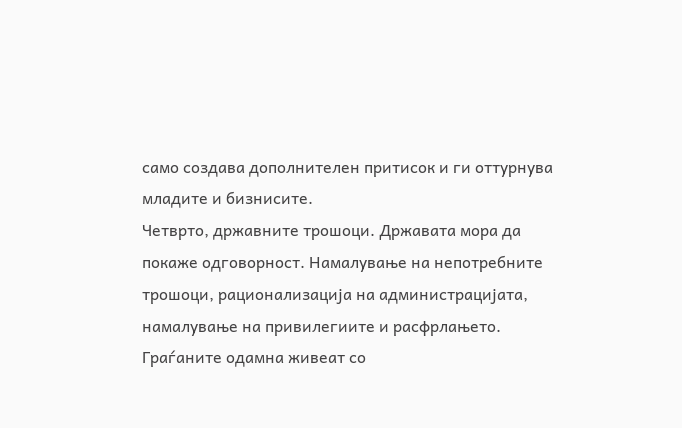само создава дополнителен притисок и ги оттурнува младите и бизнисите.
Четврто, државните трошоци. Државата мора да покаже одговорност. Намалување на непотребните трошоци, рационализација на администрацијата, намалување на привилегиите и расфрлањето. Граѓаните одамна живеат со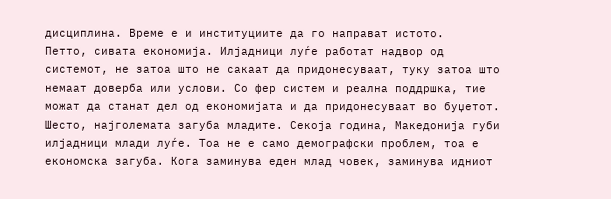дисциплина. Време е и институциите да го направат истото.
Петто, сивата економија. Илјадници луѓе работат надвор од системот, не затоа што не сакаат да придонесуваат, туку затоа што немаат доверба или услови. Со фер систем и реална поддршка, тие можат да станат дел од економијата и да придонесуваат во буџетот.
Шесто, најголемата загуба младите. Секоја година, Македонија губи илјадници млади луѓе. Тоа не е само демографски проблем, тоа е економска загуба. Кога заминува еден млад човек, заминува идниот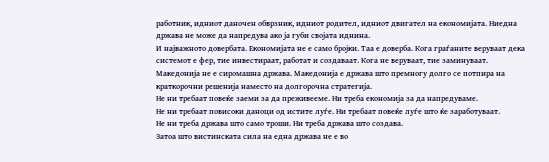работник, идниот даночен обврзник, идниот родител, идниот двигател на економијата. Ниедна држава не може да напредува ако ја губи својата иднина.
И најважното довербата. Економијата не е само бројки. Таа е доверба. Кога граѓаните веруваат дека системот е фер, тие инвестираат, работат и создаваат. Кога не веруваат, тие заминуваат.
Македонија не е сиромашна држава. Македонија е држава што премногу долго се потпира на краткорочни решенија наместо на долгорочна стратегија.
Не ни требаат повеќе заеми за да преживееме. Ни треба економија за да напредуваме.
Не ни требаат повисоки даноци од истите луѓе. Ни требаат повеќе луѓе што ќе заработуваат.
Не ни треба држава што само троши. Ни треба држава што создава.
Затоа што вистинската сила на една држава не е во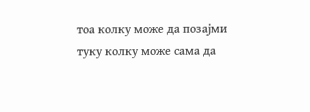тоа колку може да позајми туку колку може сама да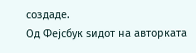создаде.
Од Фејсбук ѕидот на авторката